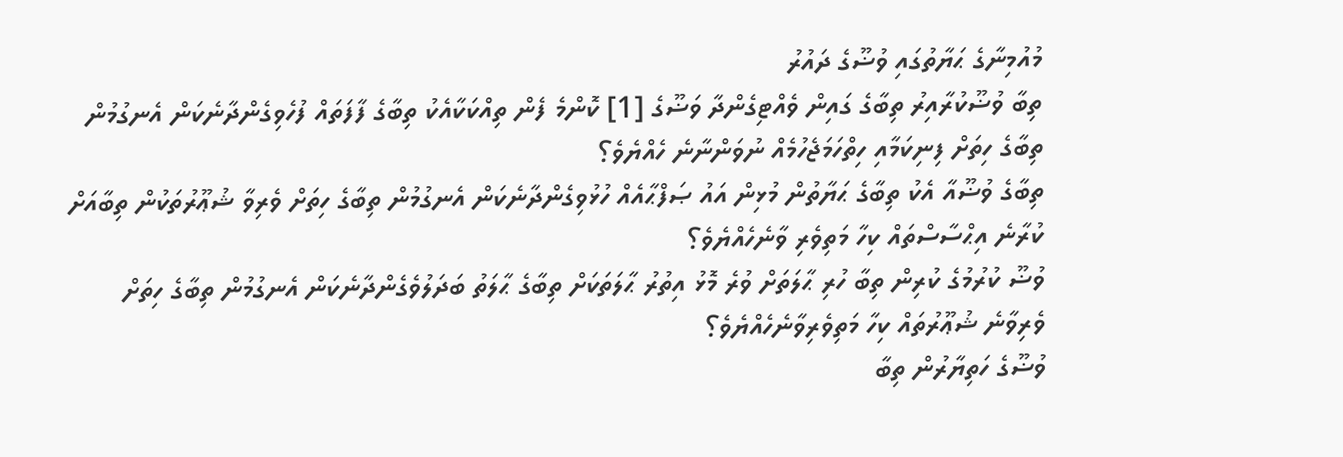މުއުމިނާގެ ޙަޔާތުގައި ވުޟޫގެ ދައުރު
ތިބާ ވުޟޫކުރާއިރު ތިބާގެ ގައިން ވެއްޓިގެންދާ ވަޟޫގެ [1] ކޮންމެ ފެން ތިއްކަކާއެކު ތިބާގެ ފާފަތައް ފުހެވިގެންދާނެކަން އެނގުމުން ތިބާގެ ހިތަށް ފިނިކަމާއި ހިތްހަމަޖެހުމެއް ނުވަންނާނެ ހެއްޔެވެ؟
ތިބާގެ ވުޟޫއާ އެކު ތިބާގެ ޙަޔާތުން މުޅިން އައު ޞަފްޙާއެއް ހުޅުވިގެންދާނެކަން އެނގުމުން ތިބާގެ ހިތަށް ވެރިވާ ޝުޢޫރުތަކުން ތިބާއަށް ކުރާނެ އިޙްސާސްތައް ކިހާ މަތިވެރި ވާނެހެއްޔެވެ؟
ވުޟޫ ކުރުމުގެ ކުރިން ތިބާ ހުރި ޙާލަތަށް ވުރެ މޮޅު އިތުރު ޙާލަތަކަށް ތިބާގެ ޙާލަތު ބަދަލުވެގެންދާނެކަން އެނގުމުން ތިބާގެ ހިތަށް ވެރިވާނެ ޝުޢޫރުތައް ކިހާ މަތިވެރިވާނެހެއްޔެވެ؟
ވުޟޫގެ ހަތިޔާރުން ތިބާ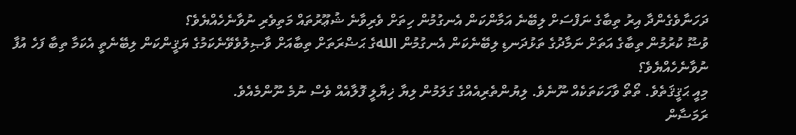ދަހަނާވެގެންދާ އިރު ތިބާގެ ނަފްސަށް ލިބޭނެ އަމާންކަން އެނގުމުން ހިތަށް ވެރިވާނެ ޝުޢޫރުތައް މަތިވެރި ނުވާނެހެއްޔެވެ؟
ވުޟޫ ކުރުމުން ތިބާގެ އަތަށް ނަމާދުގެ ތަޅުދަނޑި ލިބޭނެކަން އެނގުމުން اللهގެ ޙަޟްރަތަށް ތިބާއަށް ވާޞިލުވެވޭނެކަމުގެ ޔަޤީންކަން ލިބޭނެތީ އެކަމާ ތިބާ ފަހެ އުފާ ނުވާނެހެއްޔެވެ؟
މިއީ ޙަޤީޤަތެވެ. ތޯތޯ ވާހަކަތަކެއް ނޫނެވެ. ލިޔުންތެރިއެއްގެ ގަލަމުން ލިޔާ ޚިޔާލީ ފޮލާއެއް ވެސް ނުމެ ނޫންމެއެވެ.
ރަމަޟާން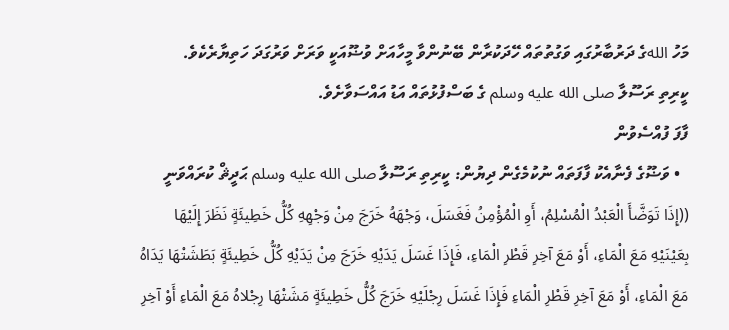މަހު اللهގެ ދަރުބާރުގައި ވަގުތުތައް ހޭދަކުރާން ބޭނުންވާ މީހާއަށް ވުޟޫއަކީ ވަރަށް ވަރުގަދަ ހަތިޔާރެކެވެ.
ކީރިތި ރަސޫލާ صلى الله عليه وسلم ގެ ބަސްފުޅުތައް އަޑު އައްސަވާށެވެ.
ފާފަ ފުއްސެވުން
  • ވަޟޫގެ ފެނާއެކު ފާފަތައް ނުކުމެގެން ދިޔުން: ކީރިތި ރަސޫލާ صلى الله عليه وسلم ޙަދީޘް ކުރައްވަނީ ((إِذَا تَوَضَّأَ الْعَبْدُ الْمُسْلِمُ، أَوِ الْمُؤْمِنُ فَغَسَلَ، وَجْهَهُ خَرَجَ مِنْ وَجْهِهِ كُلُّ خَطِيئَةٍ نَظَرَ إِلَيْهَا بِعَيْنَيْهِ مَعَ الْمَاءِ، أَوْ مَعَ آخِرِ قَطْرِ الْمَاءِ، فَإِذَا غَسَلَ يَدَيْهِ خَرَجَ مِنْ يَدَيْهِ كُلُّ خَطِيئَةٍ بَطَشَتْهَا يَدَاهُ مَعَ الْمَاءِ، أَوْ مَعَ آخِرِ قَطْرِ الْمَاءِ فَإِذَا غَسَلَ رِجْلَيْهِ خَرَجَ كُلُّ خَطِيئَةٍ مَشَتْهَا رِجْلاهُ مَعَ الْمَاءِ أَوْ آخِرِ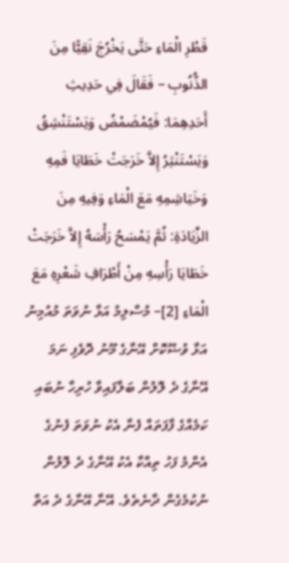قَطْرِ الْمَاءِ حَتَّى يَخْرُجَ نَقِيًّا مِنَ الذُّنُوبِ – فَقَالَ فِي حَدِيثِ أَحَدِهِمَا: فَيُمْضَمْضُ وَيَسْتَنْشِقُ وَيَسْتَنْثِرُ إِلاَّ خَرَجَتْ خَطَايَا فَمِهِ وَخَيَاشِمِهِ مَعَ الْمَاءِ وَفِيهِ مِنَ الزِّيَادَةِ: ثُمَّ يَمْسَحُ رَأْسَهُ إِلاَّ خَرَجَتْ خَطَايَا رَأْسِهِ مِنْ أَطْرَافِ شَعْرِهِ مَعَ الْمَاءِ [2]– މުސްލިމު އަޅާ ނުވަތަ މުއުމިނު އަޅާ ވުޟޫކޮށް އޭނާގެ މޫނު ދޮވެފި ނަމަ އޭނާގެ ދެ ލޮލުން ބަލާފައިވާ ހުރިހާ ނުބައި ކަމެއްގެ ފާފަތައް ފެނާ އެކު ނުވަތަ ފެނުގެ އެންމެ ފަހު ތިއްކާ އެކު އޭނާގެ ދެ ލޮލުން ނުކުމެގެން ދާނެތެވެ. އޭނާ އޭނާގެ ދެ އަތް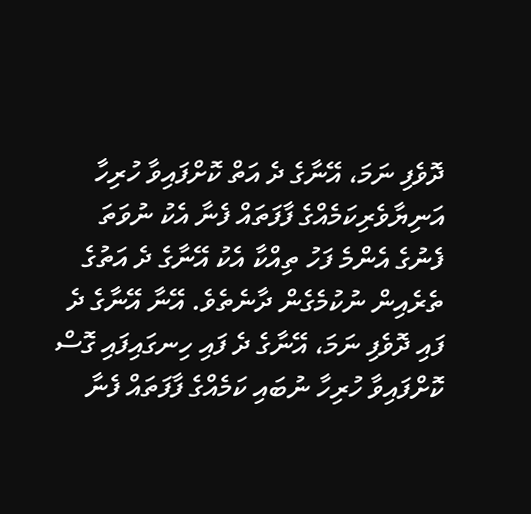ދޮވެފި ނަމަ، އޭނާގެ ދެ އަތް ކޮށްފައިވާ ހުރިހާ އަނިޔާވެރިކަމެއްގެ ފާފަތައް ފެނާ އެކު ނުވަތަ ފެނުގެ އެންމެ ފަހު ތިއްކާ އެކު އޭނާގެ ދެ އަތުގެ ތެރެއިން ނުކުމެގެން ދާނެތެވެ. އޭނާ އޭނާގެ ދެ ފައި ދޮވެފި ނަމަ، އޭނާގެ ދެ ފައި ހިނގައިފައި ގޮސް ކޮށްފައިވާ ހުރިހާ ނުބައި ކަމެއްގެ ފާފަތައް ފެނާ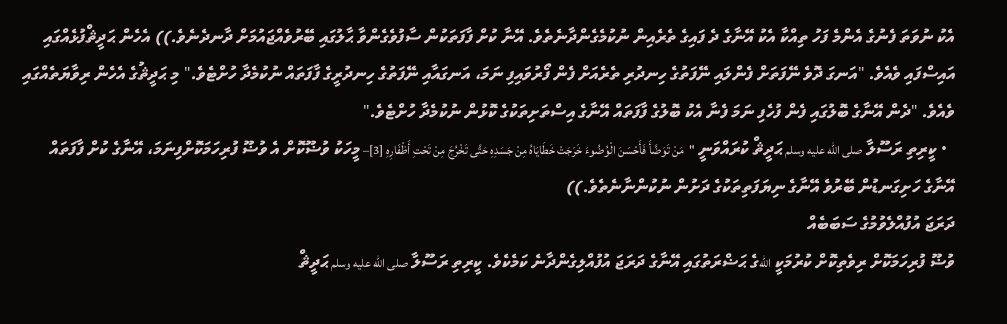އެކު ނުވަތަ ފެނުގެ އެންމެ ފަހު ތިއްކާ އެކު އޭނާގެ ދެ ފައިގެ ތެރެއިން ނުކުމެގެންދާނެތެވެ. އޭނާ ކުށް ފާފަތަކުން ސާފުވެގެންވާ ޙާލުގައި ބޭރުވެއްޖައުމަށް ދާނދެނެވެ.)) އެހެން ޙަދީޘްފުޅެއްގައި އައިސްފައި ވެއެވެ. "އަނގަ ދޮވެ ނޭފަތަށް ފެންލައި ނޭފަތުގެ ހިނދުރި ތެރެއަށް ފެން ފޯރުވައިފި ނަމަ، އަނގައާއި ނޭފަތުގެ ހިނދުރީގެ ފާފަތައް ނުކުމެދާ ހުށްޓެވެ." މި ޙަދީޘުގެ އެހެން ރިވާޔަތެއްގައި ވެއެވެ. "ދެން އޭނާގެ ބޮލުގައި ފެން ފުހެފި ނަމަ ފެނާ އެކު ބޮލުގެ ފާފަތައް އޭނާގެ އިސްތަށިތަކުގެ ކޮޅުން ނުކުމެދާ ހުށްޓެވެ."
  • ކީރިތި ރަސޫލާ صلى الله عليه وسلم ޙަދީޘް ކުރައްވަނީ "مَنْ تَوَضَّأَ فَأَحْسَنَ الْوُضُوءَ خَرَجَتْ خَطَايَاهُ مِنْ جَسَدِهِ حَتَّى تَخْرُجَ مِنْ تَحْتِ أَظْفَارِهِ [3]– މީހަކު ވުޟޫކޮށް އެ ވުޟޫ ފުރިހަމަކޮށްފިނަމަ، އޭނާގެ ކުށް ފާފަތައް އޭނާގެ ހަށިގަނޑުން ބޭރުވެ އޭނާގެ ނިޔަފަތިތަކުގެ ދަށުން ނުކުންނާނެތެވެ.))
ދަރަޖަ އުފުއްލެވުމުގެ ސަބަބެއް
ވުޟޫ ފުރިހަމަކޮށް ރިވެތިކޮށް ކުރުމަކީ اللهގެ ޙަޟްރަތުގައި އޭނާގެ ދަރަޖަ އުފުއްލިގެންދާނެ ކަމެކެވެ. ކީރިތި ރަސޫލާ صلى الله عليه وسلم ޙަދީޘް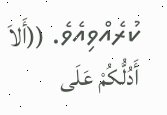ކުރެއްވިއެވެ. ((أَلاَ أَدُلُّكُمْ عَلَى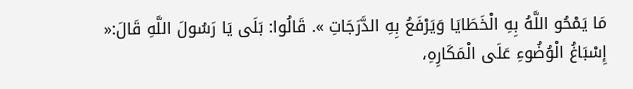مَا يَمْحُو اللَّهُ بِهِ الْخَطَايَا وَيَرْفَعُ بِهِ الدَّرَجَاتِ ». قَالُوا: بَلَى يَا رَسُولَ اللَّهِ قَالَ:« إِسْبَاغُ الْوُضُوءِ عَلَى الْمَكَارِهِ،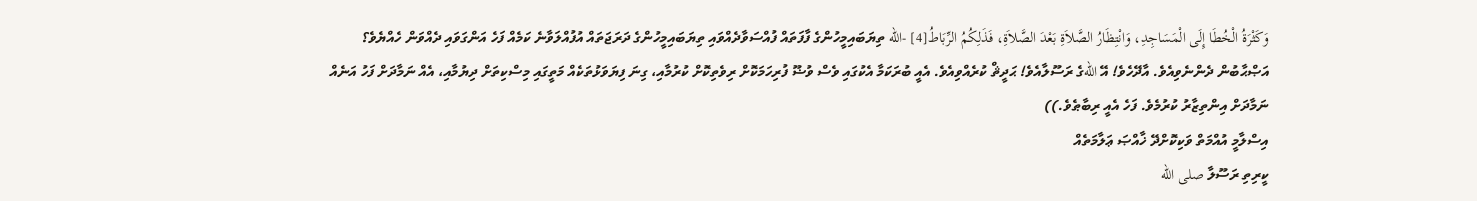وَكَثْرَةُ الْخُطَا إِلَى الْمَسَاجِدِ، وَانْتِظَارُ الصَّلاَةِ بَعْدَ الصَّلاَةِ، فَذَلِكُمُ الرِّبَاطُ[4] -الله ތިޔަބައިމީހުންގެ ފާފަތައް ފުއްސަވާދެއްވައި ތިޔަބައިމީހުންގެ ދަރަޖަތައް އުފުއްލަވާނެ ކަމެއް ފަހެ އަންގަވައި ދެއްވަން ހެއްޔެވެ؟ އަޞްޙާބުން ދެންނެވިއެވެ. އާދޭހެވެ! އޭ اللهގެ ރަސޫލާއެވެ! ޙަދީޘް ކުރެއްވިއެވެ. އެއީ ބުރަކަމާ އެކުގައި ވެސް ވުޟޫ ފުރިހަމަކޮށް ރިވެތިކޮށް ކުރުމާއި، ގިނަ ފިޔަވަޅުތަކެއް މަތީގައި މިސްކިތަށް ދިޔުމާއި، އެއް ނަމާދަށް ފަހު އަނެއް ނަމާދަށް އިންތިޒާރު ކުރުމެވެ. ފަހެ އެއީ ރިބާޠެވެ.))
އިސްލާމީ އުއްމަތް ވަކިކޮށްދޭ ޚާއްޞަ ޢަލާމަތެއް
ކީރިތި ރަސޫލާ صلى الله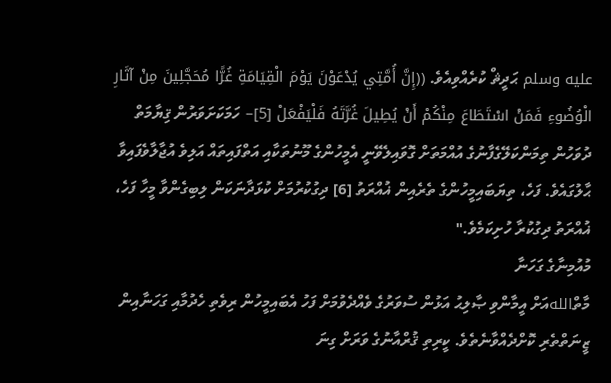عليه وسلم ޙަދީޘް ކުރެއްވިއެވެ. ((إِنَّ أُمَّتِي يُدْعَوْنَ يَوْمَ الْقِيَامَةِ غُرًّا مُحَجَّلِينَ مِنْ آثَارِ الْوُضُوءِ فَمَنْ اسْتَطَاعَ مِنْكُمْ أَنْ يُطِيلَ غُرَّتَهُ فَلْيَفْعَلْ [5]– ހަމަކަށަވަރުން ޤިޔާމަތް ދުވަހުން ތިމަންކަލޭގެފާނުގެ އުއްމަތަށް ގޮވައިލެވޭނީ އެމީހުންގެ މޫނުތަކާއި އަތްފައިތައް އަލިވެ އުޖާލާވެފައިވާ ޙާލުގައެވެ. ފަހެ، ތިޔަބައިމީހުންގެ ތެރެއިން ޣުއްރަތު [6] ދިގުކުރުމަށް ކުޅަދާނަކަން ލިބިގެންވާ މީހާ ފަހެ، ޣުއްރަތު ދިގުކުރާ ހުށިކަމެވެ."
މުއުމިނާގެ ގަހަނާ
މާތްاللهއަށް އީމާންވި ޞާލިޙު އަޅުން ސުވަރުގެ ވެއްދެވުމަށް ފަހު އެބައިމީހުން ރިވެތި ހެދުމާއި ގަހަނާއިން ޒީނަތްތެރި ކޮށްދެއްވާނެތެވެ. ކީރިތި ޤުރްއާނުގެ ވަރަށް ގިނަ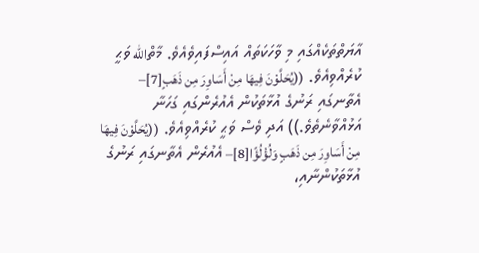އާޔަތްތަކެއްގައި މި ވާހަކަތައް އައިސްފައިވެއެވެ. މާތްالله ވަޙީ ކުރެއްވިއެވެ. ((يُحَلَّوْنَ فِيهَا مِنْ أَسَاوِرَ مِن ذَهَبٍ[7]– އެތާނގައި ރަނުގެ އުޅާތަކުން އެއުރެންގައި ގަހަނާ އަޅުއްވާނެތެވެ.)) އަދި ވެސް ވަޙީ ކުރެއްވިއެވެ. ((يُحَلَّوْنَ فِيهَا مِنْ أَسَاوِرَ مِن ذَهَبٍ وَلُؤْلُؤًا[8]– އެއުރެން އެތާނގައި ރަނުގެ އުޅާތަކުންނާއި،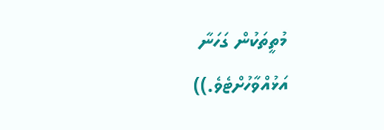މުތީތަކުން ގަހަނާ އަޅުއްވާހުށްޓެވެ.))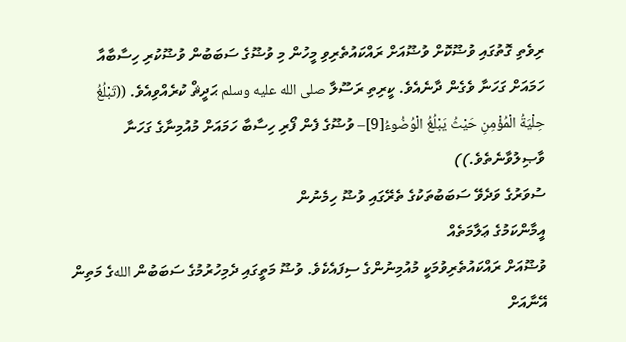ރިވެތި ގޮތުގައި ވުޟޫކޮށް ވުޟޫއަށް ރައްކައުތެރިވި މީހުން މި ވުޟޫގެ ސަބަބުން ވުޟޫކުރި ހިސާބާއާ ހަމައަށް ގަހަނާ ވެގެން ދާނެއެވެ. ކީރިތި ރަސޫލާ صلى الله عليه وسلم ޙަދީޘް ކުރެއްވިއެވެ. ((تَبْلُغُ حِلْيَةُ الْمُؤْمِنِ حَيْثُ يَبْلُغُ الْوُضُوءُ[9]– ވުޟޫގެ ފެން ފޯރި ހިސާބާ ހަމައަށް މުއުމިނާގެ ގަހަނާ ވާޞިލުވާނެތެވެ.))
ސުވަރުގެ ވަދެވޭ ސަބަބުތަކުގެ ތެރޭގައި ވުޟޫ ހިމެނުން
އީމާންކަމުގެ ޢަލާމަތެއް
ވުޟޫއަށް ރައްކައުތެރިވުމަކީ މުއުމިނުންގެ ސިފައެކެވެ. ވުޟޫ މަތީގައި ދެމިހުރުމުގެ ސަބަބުން اللهގެ މަތިން އޭނާއަށް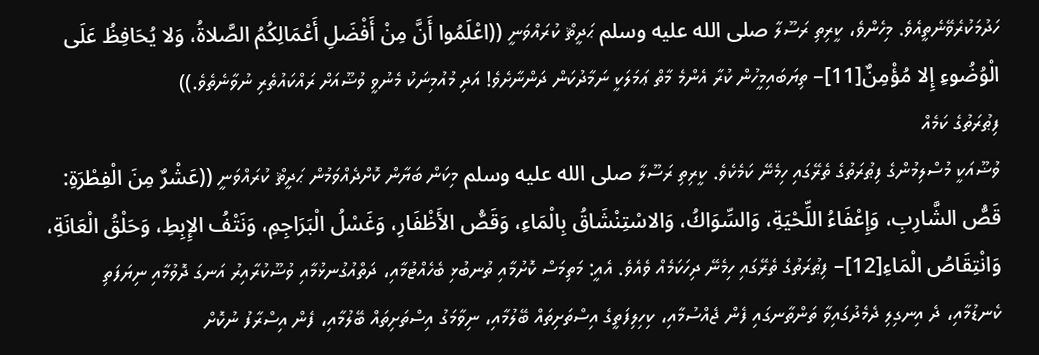ހަދުމަކުރެވޭނެތީއެވެ. މިހެންވެ، ކީރިތި ރަސޫލާ صلى الله عليه وسلم ޙަދީޘް ކުރައްވަނީ ((اعْلَمُوا أَنَّ مِنْ أَفْضَلِ أَعْمَالِكُمُ الصَّلاةُ، وَلا يُحَافِظُ عَلَى الْوُضُوءِ إِلا مُؤْمِنٌ[11]– ތިޔަބައިމީހުން ކުރާ އެންމެ މާތް ޢަމަލަކީ ނަމާދުކަން ދަންނާށެވެ! އަދި މުއުމިނަކު މެނުވީ ވުޟޫއަށް ރައްކައުތެރި ނުވާނެތެވެ.))
ފިޠުރަތުގެ ކަމެއް
ވުޟޫއަކީ މުސްލިމުންގެ ފިޠުރަތުގެ ތެރޭގައި ހިމެނޭ ކަމެކެވެ. ކީރިތި ރަސޫލާ صلى الله عليه وسلم މިކަން ބަޔާން ކޮށްދެއްވަމުން ޙަދީޘް ކުރައްވަނީ ((عَشْرٌ مِنَ الْفِطْرَةِ: قَصُّ الشَّارِبِ، وَإِعْفَاءُ اللِّحْيَةِ، وَالسِّوَاكُ، وَالاسْتِنْشَاقُ بِالْمَاءِ، وَقَصُّ الأَظْفَارِ، وَغَسْلُ الْبَرَاجِمِ، وَنَتْفُ الإِبِطِ، وَحَلْقُ الْعَانَةِ، وَانْتِقَاصُ الْمَاءِ[12]– ފިޠުރަތުގެ ތެރޭގައި ހިމެނޭ ދިހަކަމެއް ވެއެވެ. އެއީ: މަތިމަސް ކޮށުމާއި ތުނބުޅި ބެހެއްޓުމާއި، ދަތްއުގުނޅުމާއި ވުޟޫކުރާއިރު އަނގަ ދޮވުމާއި ނިޔަފަތި ކެނޑުމާއި، ދެ އިނގިލި ދެމެދުގައިވާ ތަންތާނގައި ފެން ޖެއްސުމާއި، ކިހިލިފަތީގެ އިސްތަށިތައް ބޭލުމާއި، ނިވާމަގު އިސްތަށިތައް ބޭލުމާއި، ފެން އިސްރާފު ނުކޮށް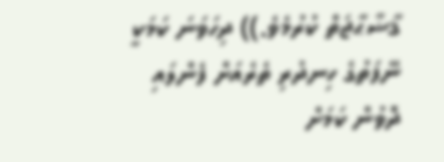ޤާޟާޙާޖަތް ކުރުމެވެ.)) ދިހަވަނަ ކަމަކީ ނޭފަތުގެ ހިނދުރި ތެރެއަށް ފެންލައި ދޮވުން ކަމަށް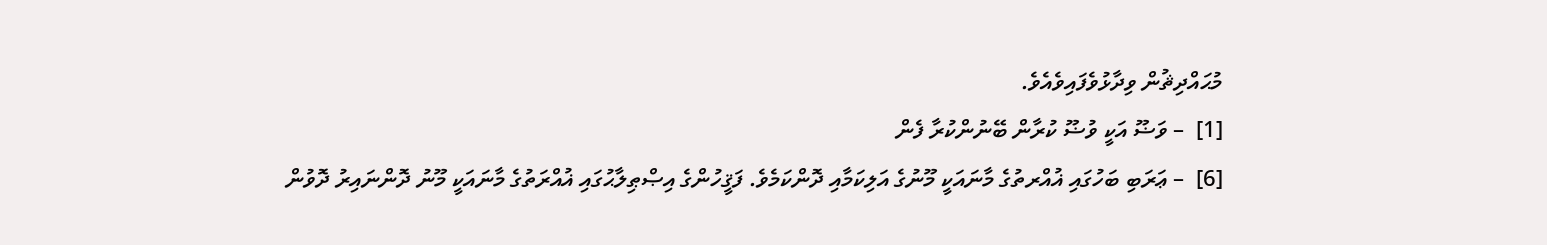މުޙައްދިޘުން ވިދާޅުވެފައިވެއެވެ.
[1]  – ވަޟޫ އަކީ ވުޟޫ ކުރާން ބޭނުންކުރާ ފެން
[6]  – ޢަރަބި ބަހުގައި ޣުއްރތުގެ މާނައަކީ މޫނުގެ އަލިކަމާއި ދޮންކަމެވެ. ފަޤީހުންގެ އިޞްޠިލާޙުގައި ޣުއްރަތުގެ މާނައަކީ މޫނު ދޮންނައިރު ދޮވުން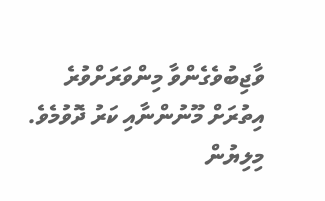ވާޖިބުވެގެންވާ މިންވަރަށްވުރެ އިތުރަށް މޫނުންނާއި ކަރު ދޮވުމެވެ.
މިލިޔުން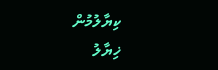ކިޔާލުމުން
ޚިޔާލު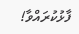ފާޅުކުރައްވާ!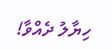ހިޔާލު ދެއްވާ!